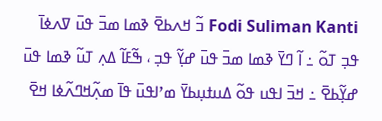Fodi Suliman Kanti ߏ߬ ߞߍߕߐ߫ ߢߘߊ ߘߏ߫ ߟߎ߫ ߜߍߦߊ߫ ߟߏ߲ ߠߋ߬ ߸ ߊ߬ ߣߌ߫ ߢߘߊ ߘߏ߫ ߟߎ߫ ߝߌ߲߬ ߟߏ߲ ، ߒ߬ߓߊ߬ ߡߍ߲ ߠߎ߬ ߢߘߊ ߟߎ߫ ߝߌ߲߬ߕߐ߫ ߸ ߞߏ߫ ߊߟߎ ߟߋ߬ ߡߎߙߎ߲ߕߌ߫ ߘߴߊߟߎ߫ ߟߊ߫ ߘߍ߲߬ߞߣߍ߬ߦߊ ߞߐ߫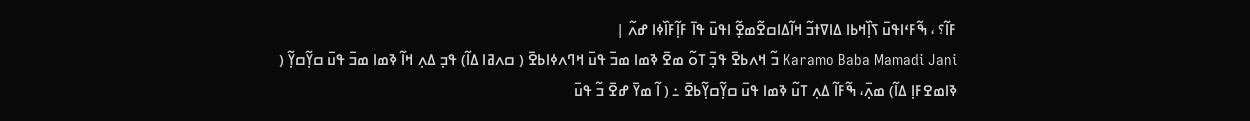ߓߊ߬؟ ، ߒ߬ߓߵߊߟߎ߫ ߖߊ߲߰ߞߕߊ ߡߊߜߙߏ߬ ߞߊ߬ߡߊߛߐ߬ߘߐ߲߬ ߊߟߎ߫ ߟߊ߫ ߓߊ߲߬ߓߊ߰ߦߊ ߝߍ߬ |
Karamo Baba Mamadi Jani ߏ߬ ߞߍߕߐ߫ ߟߏ߲߫ ߠߋ߬ ߘߐ߫ ߢߘߊ ߘߏ߫ ߟߎ߫ ߞߣߍߦߊߕߐ߫ ( ߛߍߥߊ ߡߊ߬) ߟߏ߲ ߡߍ߲ ߞߊ߬ ߢߘߊ ߘߏ߫ ߟߎ߫ ߛߌ߲߬ߛߌ߲߬ ( ߢߊߘߐߓߊ߲ ߡߊ߬) ߘߍ߲߫، ߒ߬ߓߊ߬ ߡߍ߲ ߠߎ߬ ߢߘߊ ߟߎ߫ ߛߌ߲߬ߛߌ߲߬ߕߐ߫ ߸ ( ߊ߬ ߘߌ߫ ߝߐ߫ ߏ߬ ߟߎ߫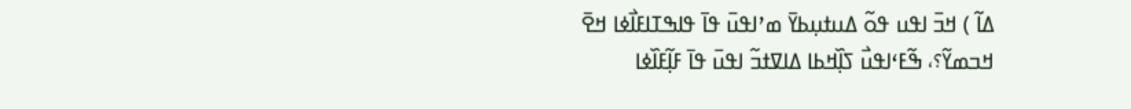ߡߊ߬ ) ߞߏ߫ ߊߟߎ ߟߋ߬ ߡߎߙߎ߲ߕߌ߫ ߘߴߊߟߎ߫ ߟߊ߫ ߟߊߒߠߊߓߊ߯ߦߊ ߞߐ߫ ߞߏߘߌ߬؟، ߒ߬ߓߵߊߟߎ߯ ߖߊ߲߰ߞߕߊ ߡߊߜߙߏ߬ ߊߟߎ߫ ߟߊ߫ ߓߊ߲߬ߓߊ߰ߦߊ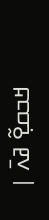ߞߏߛߐ߲߬ ߥߍ߫ |